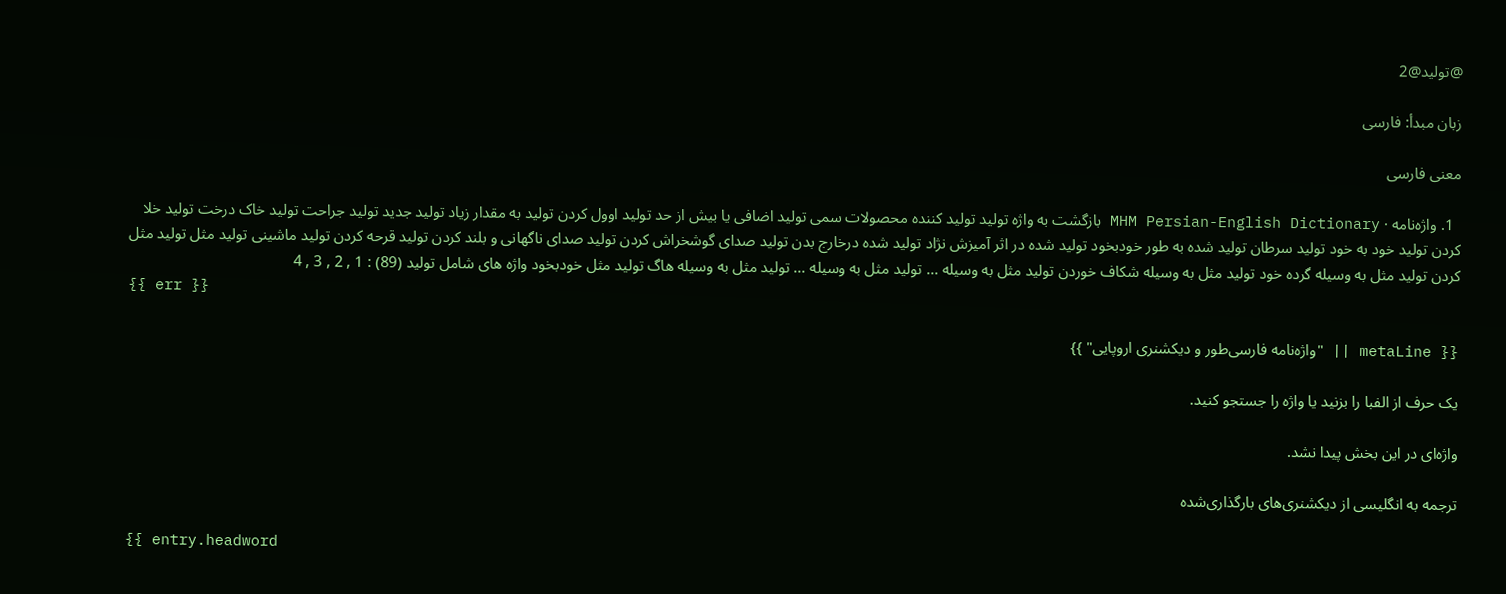@توليد@2

زبان مبدأ: فارسی

معنی فارسی

  1. واژه‌نامه · MHM Persian-English Dictionary بازگشت به واژه توليد توليد کننده محصولات سمى توليد اضافى يا بيش از حد توليد اوول کردن توليد به مقدار زياد توليد جديد توليد جراحت توليد خاک درخت توليد خلا کردن توليد خود به خود توليد سرطان توليد شده به طور خودبخود توليد شده در اثر آميزش نژاد توليد شده درخارج بدن توليد صداى گوشخراش کردن توليد صداى ناگهانى و بلند کردن توليد قرحه کردن توليد ماشينى توليد مثل توليد مثل کردن توليد مثل به وسيله گرده خود توليد مثل به وسيله شکاف خوردن توليد مثل به وسيله ... توليد مثل به وسيله ... توليد مثل به وسيله هاگ توليد مثل خودبخود واژه هاى شامل توليد (89) : 1 , 2 , 3 , 4
{{ err }}

{{ metaLine || "واژه‌نامه فارسی‌طور و دیکشنری اروپایی" }}

یک حرف از الفبا را بزنید یا واژه را جستجو کنید.

واژه‌ای در این بخش پیدا نشد.

ترجمه به انگلیسی از دیکشنری‌های بارگذاری‌شده

{{ entry.headword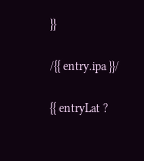}}

/{{ entry.ipa }}/

{{ entryLat ?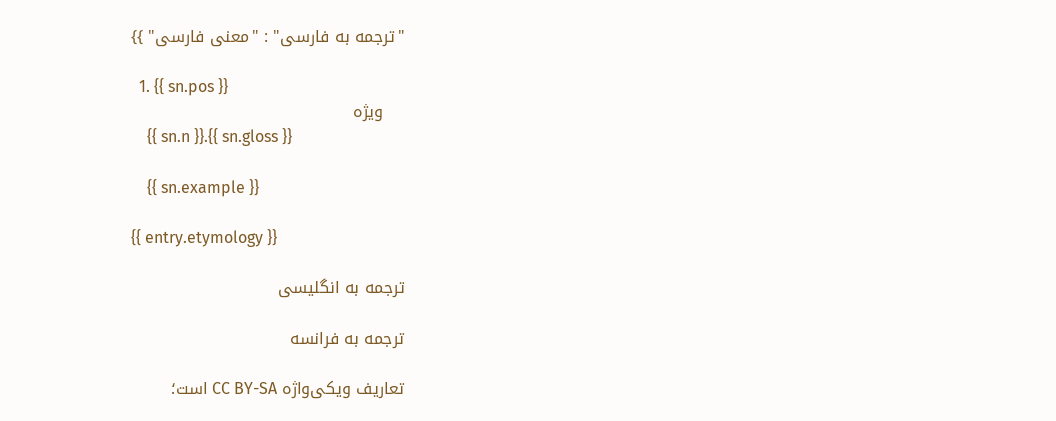"ترجمه به فارسی" : "معنی فارسی" }}

  1. {{ sn.pos }}
    ویژه
    {{ sn.n }}.{{ sn.gloss }}

    {{ sn.example }}

{{ entry.etymology }}

ترجمه به انگلیسی

ترجمه به فرانسه

تعاریف ویکی‌واژه CC BY-SA است؛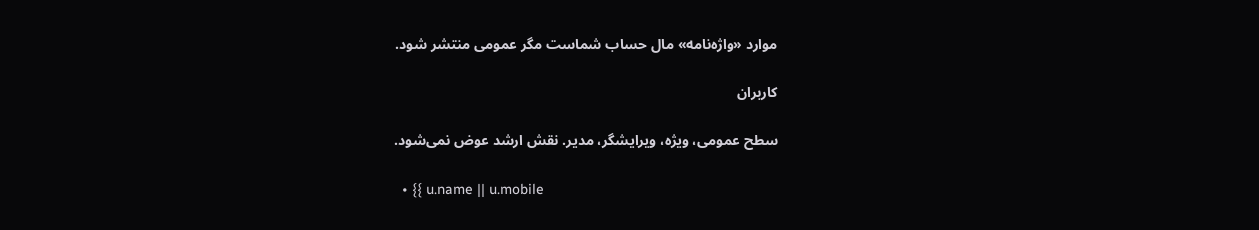موارد «واژه‌نامه» مال حساب شماست مگر عمومی منتشر شود.

کاربران

سطح عمومی، ویژه، ویرایشگر، مدیر. نقش ارشد عوض نمی‌شود.

  • {{ u.name || u.mobile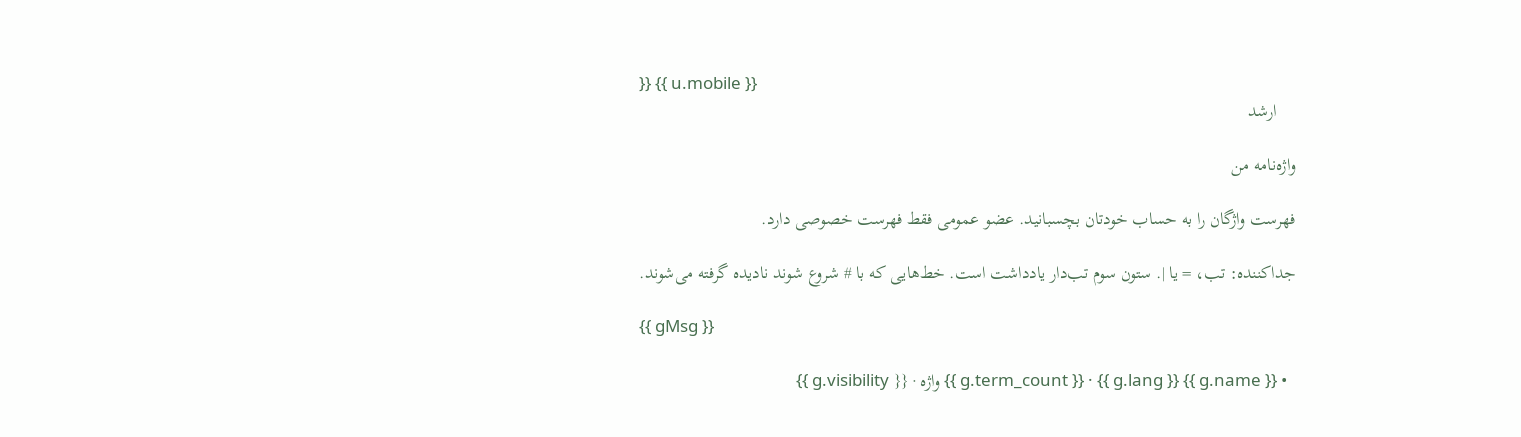}} {{ u.mobile }}
    ارشد

واژه‌نامه من

فهرست واژگان را به حساب خودتان بچسبانید. عضو عمومی فقط فهرست خصوصی دارد.

جداکننده: تب، = یا |. ستون سوم تب‌دار یادداشت است. خط‌هایی که با # شروع شوند نادیده گرفته می‌شوند.

{{ gMsg }}

  • {{ g.name }} {{ g.lang }} · {{ g.term_count }} واژه · {{ g.visibility }}